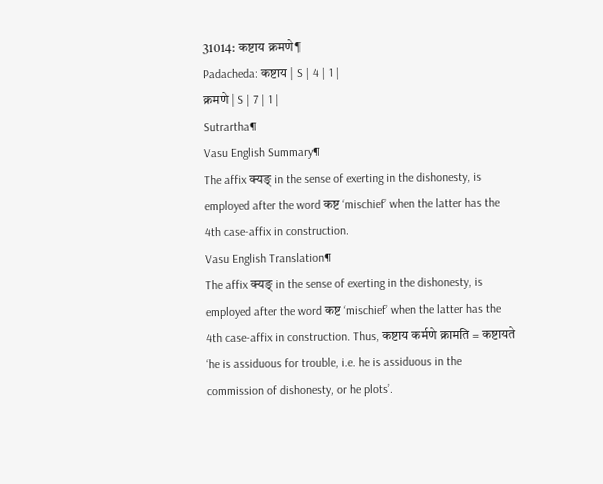31014: कष्टाय क्रमणे¶
Padacheda: कष्टाय | S | 4 | 1 |
क्रमणे | S | 7 | 1 |
Sutrartha¶
Vasu English Summary¶
The affix क्यङ् in the sense of exerting in the dishonesty, is employed after the word कष्ट ‘mischief’ when the latter has the 4th case-affix in construction.
Vasu English Translation¶
The affix क्यङ् in the sense of exerting in the dishonesty, is employed after the word कष्ट ‘mischief’ when the latter has the 4th case-affix in construction. Thus, कष्टाय कर्मणे क्रामति = कष्टायते ‘he is assiduous for trouble, i.e. he is assiduous in the commission of dishonesty, or he plots’.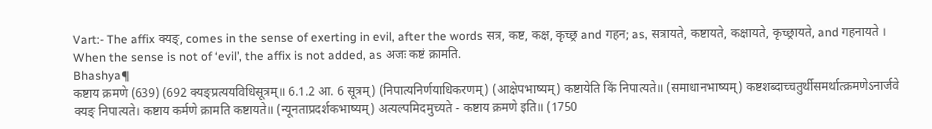Vart:- The affix क्यङ्, comes in the sense of exerting in evil, after the words सत्र, कष्ट, कक्ष, कृच्छ्र and गहन; as, सत्रायते, कष्टायते, कक्षायते, कृच्छ्रायते, and गहनायते ।
When the sense is not of ‘evil’, the affix is not added, as अजः कष्टं क्रामति.
Bhashya¶
कष्टाय क्रमणे (639) (692 क्यङ्प्रत्ययविधिसूत्रम्॥ 6.1.2 आ. 6 सूत्रम्) (निपात्यनिर्णयाधिकरणम्) (आक्षेपभाष्यम्) कष्टायेति किं निपात्यते॥ (समाधानभाष्यम्) कष्टशब्दाच्चतुर्थीसमर्थात्क्रमणेऽनार्जवे क्यङ् निपात्यते। कष्टाय कर्मणे क्रामति कष्टायते॥ (न्यूनताप्रदर्शकभाष्यम्) अत्यल्पमिदमुच्यते - कष्टाय क्रमणे इति॥ (1750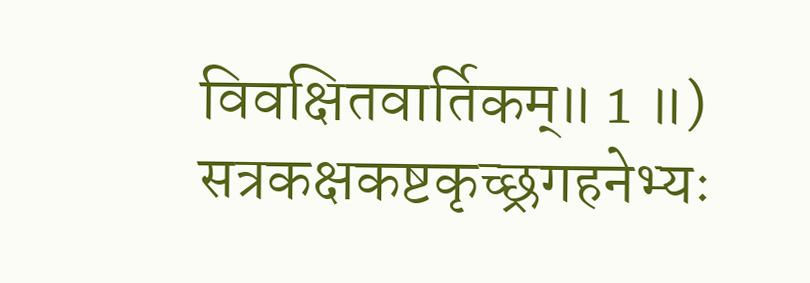विवक्षितवार्तिकम्॥ 1 ॥) सत्रकक्षकष्टकृच्छ्रगहनेभ्यः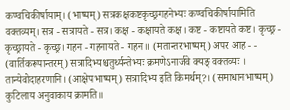कण्वचिकीर्षायाम्। (भाष्यम्) सत्रकक्षकष्टकृच्छ्रगहनेभ्यः कण्वचिकीर्षायामिति वक्तव्यम्। सत्र - सत्रायते - सत्र। कक्ष - कक्षायते कक्ष। कष्ट - कष्टायते कष्ट। कृच्छ्र - कृच्छ्रायते - कृच्छ्र। गहन - गहनायते - गहन॥ (मतान्तरभाष्यम्) अपर आह - - (वार्तिकरूपान्तरम्) सत्रादिभ्यश्चतुर्थ्यन्तेभ्यः क्रमणेऽनार्जवे क्यङ् वक्तव्यः । तान्येवोदाहरणानि। (आक्षेपभाष्यम्) सत्रादिभ्य इति किमर्थम्?। (समाधानभाष्यम्) कुटिलाय अनुवाकाय क्रामति॥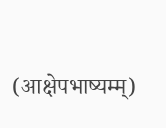(आक्षेपभाष्यम्म्)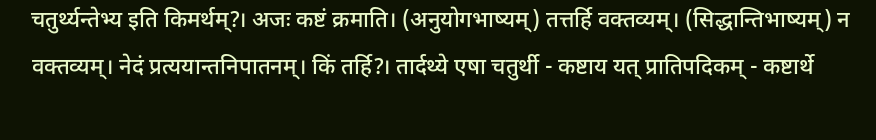चतुर्थ्यन्तेभ्य इति किमर्थम्?। अजः कष्टं क्रमाति। (अनुयोगभाष्यम्) तत्तर्हि वक्तव्यम्। (सिद्धान्तिभाष्यम्) न वक्तव्यम्। नेदं प्रत्ययान्तनिपातनम्। किं तर्हि?। तार्दथ्ये एषा चतुर्थी - कष्टाय यत् प्रातिपदिकम् - कष्टार्थे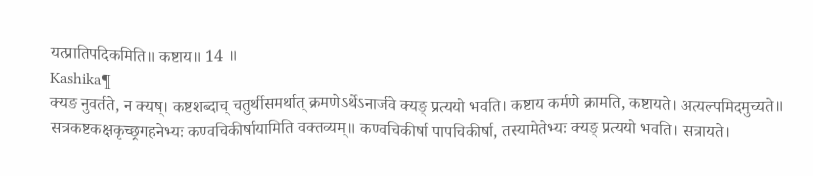यत्प्रातिपदिकमिति॥ कष्टाय॥ 14 ॥
Kashika¶
क्यङ नुवर्तते, न क्यष्। कष्टशब्दाच् चतुर्थीसमर्थात् क्रमणेऽर्थेऽनार्जवे क्यङ् प्रत्ययो भवति। कष्टाय कर्मणे क्रामति, कष्टायते। अत्यल्पमिदमुच्यते॥ सत्रकष्टकक्षकृच्छ्रगहनेभ्यः कण्वचिकीर्षायामिति वक्तव्यम्॥ कण्वचिकीर्षा पापचिकीर्षा, तस्यामेतेभ्यः क्यङ् प्रत्ययो भवति। सत्रायते।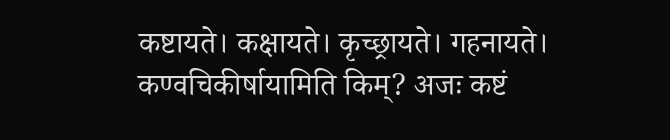कष्टायते। कक्षायते। कृच्छ्रायते। गहनायते। कण्वचिकीर्षायामिति किम्? अजः कष्टं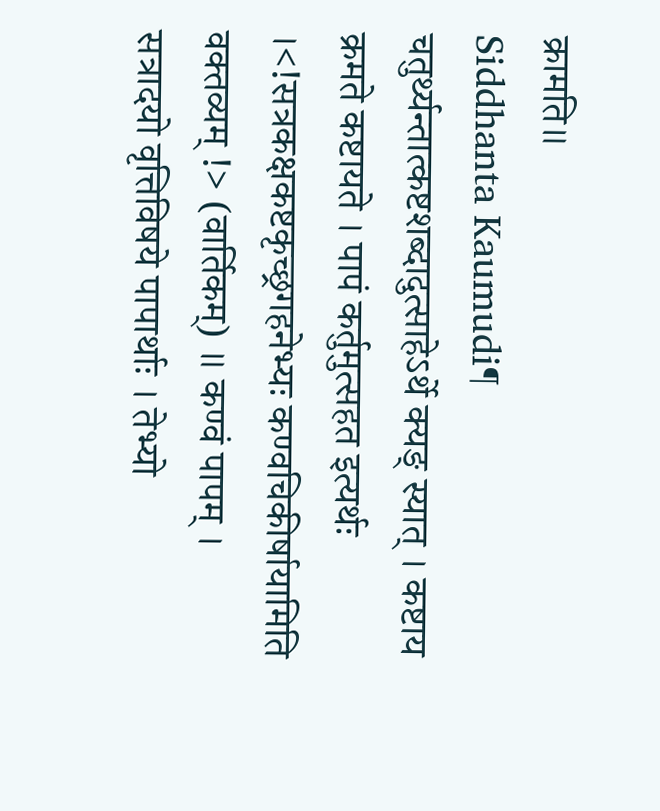क्रामति॥
Siddhanta Kaumudi¶
चतुर्थ्यन्तात्कष्टशब्दादुत्साहेऽर्थे क्यङ् स्यात् । कष्टाय क्रमते कष्टायते । पापं कर्तुमुत्सहत इत्यर्थः ।<!सत्रकक्षकष्टकृच्छ्रगहनेभ्यः कण्वचिकीर्षायामिति वक्तव्यम् !> (वार्तिकम्) ॥ कण्वं पापम् । सत्रादयो वृत्तिविषये पापार्थाः । तेभ्यो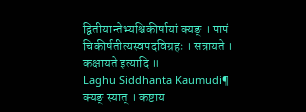द्वितीयान्तेभ्यश्चिकीर्षायां क्यङ् । पापं चिकीर्षतीत्यस्वपदविग्रहः । सत्रायते । कक्षायते इत्यादि ॥
Laghu Siddhanta Kaumudi¶
क्यङ् स्यात् । कष्टाय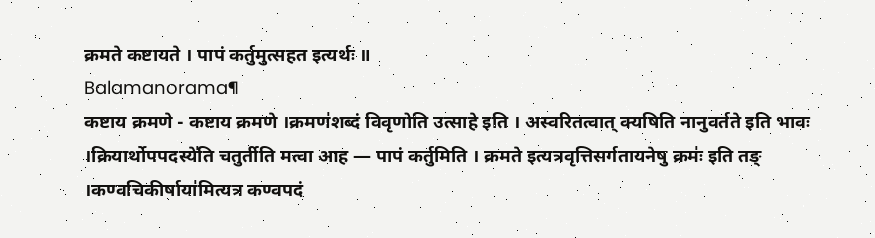क्रमते कष्टायते । पापं कर्तुमुत्सहत इत्यर्थः ॥
Balamanorama¶
कष्टाय क्रमणे - कष्टाय क्रमणे ।क्रमण॑शब्दं विवृणोति उत्साहे इति । अस्वरितत्वात् क्यषिति नानुवर्तते इति भावः ।क्रियार्थोपपदस्ये॑ति चतुर्तीति मत्वा आह — पापं कर्तुमिति । क्रमते इत्यत्रवृत्तिसर्गतायनेषु क्रमः॑ इति तङ् ।कण्वचिकीर्षाया॑मित्यत्र कण्वपदं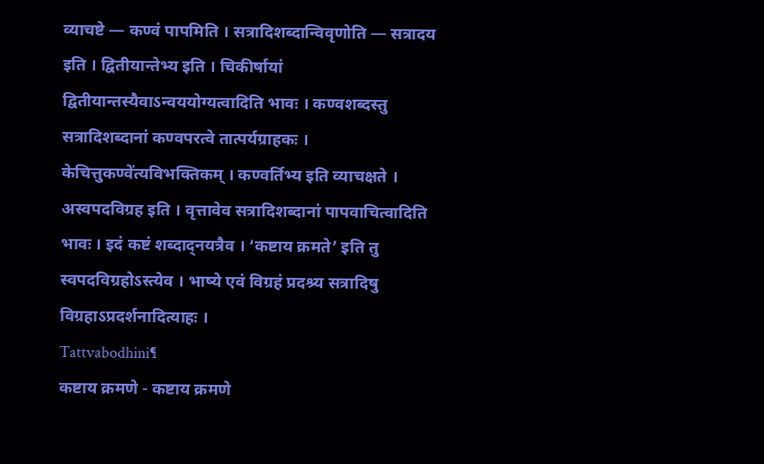व्याचष्टे — कण्वं पापमिति । सत्रादिशब्दान्विवृणोति — सत्रादय इति । द्वितीयान्तेभ्य इति । चिकीर्षायां द्वितीयान्तस्यैवाऽन्वययोग्यत्वादिति भावः । कण्वशब्दस्तु सत्रादिशब्दानां कण्वपरत्वे तात्पर्यग्राहकः । केचित्तुकण्वे॑त्यविभक्तिकम् । कण्वर्तिभ्य इति व्याचक्षते । अस्वपदविग्रह इति । वृत्तावेव सत्रादिशब्दानां पापवाचित्वादिति भावः । इदं कष्टं शब्दाद्नयत्रैव । ‘कष्टाय क्रमते’ इति तु स्वपदविग्रहोऽस्त्येव । भाष्ये एवं विग्रहं प्रदश्र्य सत्रादिषु विग्रहाऽप्रदर्शनादित्याहः ।
Tattvabodhini¶
कष्टाय क्रमणे - कष्टाय क्रमणे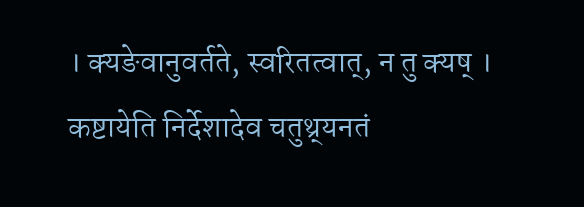। क्यङेवानुवर्तते, स्वरितत्वात्, न तु क्यष् । कष्टायेति निर्देशादेव चतुथ्र्यनतं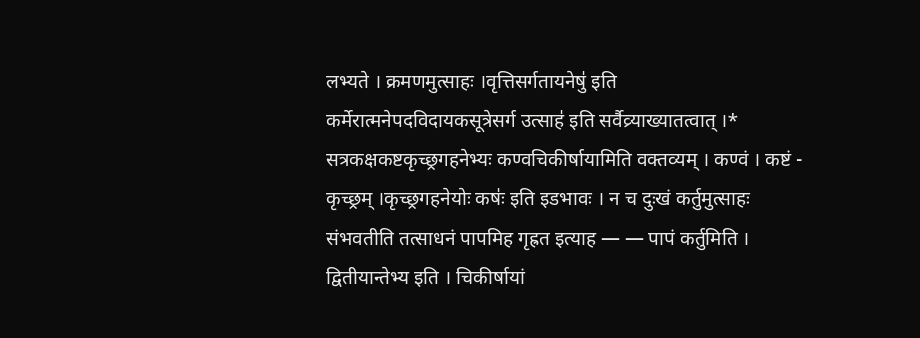लभ्यते । क्रमणमुत्साहः ।वृत्तिसर्गतायनेषु॑ इति कर्मेरात्मनेपदविदायकसूत्रेसर्ग उत्साह॑ इति सर्वैव्र्याख्यातत्वात् ।* सत्रकक्षकष्टकृच्छ्रगहनेभ्यः कण्वचिकीर्षायामिति वक्तव्यम् । कण्वं । कष्टं - कृच्छ्रम् ।कृच्छ्रगहनेयोः कषः॑ इति इडभावः । न च दुःखं कर्तुमुत्साहः संभवतीति तत्साधनं पापमिह गृह्रत इत्याह — — पापं कर्तुमिति । द्वितीयान्तेभ्य इति । चिकीर्षायां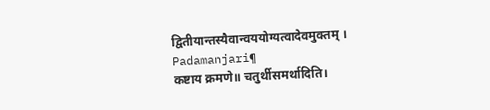द्वितीयान्तस्यैवान्वययोग्यत्वादेवमुक्तम् ।
Padamanjari¶
कष्टाय क्रमणे॥ चतुर्थीसमर्थादिति।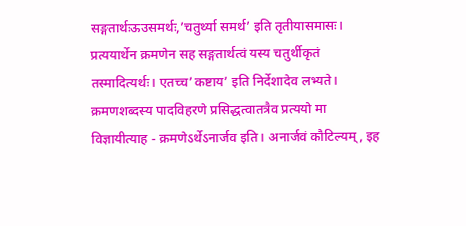सङ्गतार्थःऊउसमर्थः,’चतुर्थ्या समर्थ’ इति तृतीयासमासः। प्रत्ययार्थेन क्रमणेन सह सङ्गतार्थत्वं यस्य चतुर्थीकृतं तस्मादित्यर्थः। एतच्च’कष्टाय’ इति निर्देशादेव लभ्यते। क्रमणशब्दस्य पादविहरणे प्रसिद्धत्वातत्रैव प्रत्ययो मा विज्ञायीत्याह - क्रमणेऽर्थेऽनार्जव इति। अनार्जवं कौटिल्यम्, इह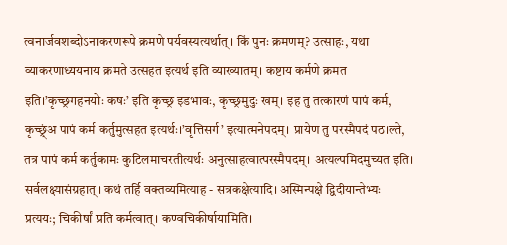त्वनार्जवशब्दोऽनाकरणरूपे क्रमणे पर्यवस्यत्यर्थात्। किं पुनः क्रमणम्? उत्साहः, यथा व्याकरणाध्ययनाय क्रमते उत्सहत इत्यर्थ इति व्याख्यातम्। कष्टाय कर्मणे क्रमत इति।’कृच्छ्रगहनयोः कषः’ इति कृच्छ्र इडभावः, कृच्छ्रमुदुः खम्। इह तु तत्कारणं पापं कर्म, कृच्छ्र्ंअ पापं कर्म कर्तुमुत्सहत इत्यर्थः।’वृत्तिसर्ग’ इत्यात्मनेपदम्। प्रायेण तु परस्मैपदं पठ।ल्ते, तत्र पापं कर्म कर्तुकामः कुटिलमाचरतीत्यर्थः अनुत्साहत्वात्परस्मैपदम्। अत्यल्पमिदमुच्यत इति। सर्वलक्ष्यासंग्रहात्। कथं तर्हि वक्तव्यमित्याह - सत्रकक्षेत्यादि। अस्मिन्पक्षे द्विदीयान्तेभ्यः प्रत्ययः; चिकीर्षां प्रति कर्मत्वात्। कण्वचिकीर्षायामिति।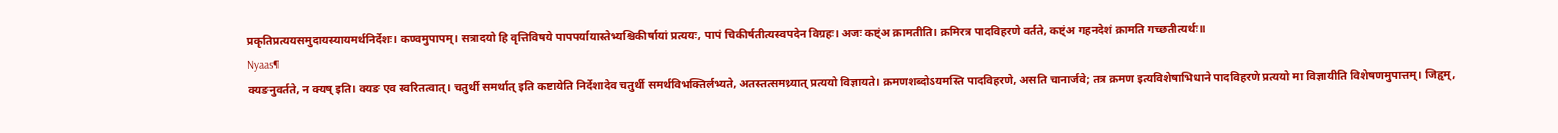प्रकृतिप्रत्ययसमुदायस्यायमर्थनिर्देशः। कण्वमुपापम्। सत्रादयो हि वृत्तिविषये पापपर्यायास्तेभ्यश्चिकीर्षायां प्रत्ययः, पापं चिकीर्षतीत्यस्वपदेन विग्रहः। अजः कष्ट्ंअ क्रामतीति। क्रमिरत्र पादविहरणे वर्तते, कष्ट्ंअ गहनदेशं क्रामति गच्छतीत्यर्थः॥
Nyaas¶
क्यङनुवर्तते, न क्यष् इति। क्यङ एव स्वरितत्वात्। चतुर्थी समर्थात् इति कष्टायेति निर्देशादेव चतुर्थी समर्थविभक्तिर्लभ्यते, अतस्तत्समथ्र्यात् प्रत्ययो विज्ञायते। क्रमणशब्दोऽयमस्ति पादविहरणे, असति चानार्जवे; तत्र क्रमण इत्यविशेषाभिधाने पादविहरणे प्रत्ययो मा विज्ञायीति विशेषणमुपात्तम्। जिहृम्,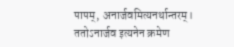पापम्, अनार्जवमित्यनर्थान्तरम्। ततोऽनार्जव इत्यनेन क्रमेण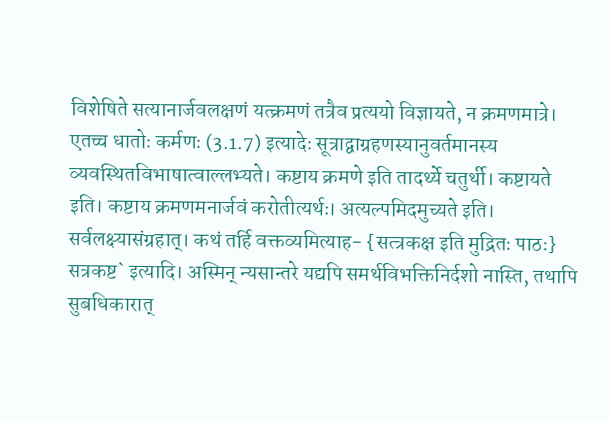विशेषिते सत्यानार्जवलक्षणं यत्क्रमणं तत्रैव प्रत्ययो विज्ञायते, न क्रमणमात्रे। एतच्च धातोः कर्मणः (3.1.7) इत्यादेः सूत्राद्वाग्रहणस्यानुवर्तमानस्य व्यवस्थितविभाषात्वाल्लभ्यते। कष्टाय क्रमणे इति तादर्थ्ये चतुर्थी। कष्टायते इति। कष्टाय क्रमणमनार्जवं करोतीत्यर्थः। अत्यल्पमिदमुच्यते इति। सर्वलक्ष्यासंग्रहात्। कथं तर्हि वक्तव्यमित्याह- {सत्त्रकक्ष इति मुद्रितः पाठः} सत्रकष्ट` इत्यादि। अस्मिन् न्यसान्तरे यद्यपि समर्थविभक्तिनिर्दशो नास्ति, तथापि सुबधिकारात्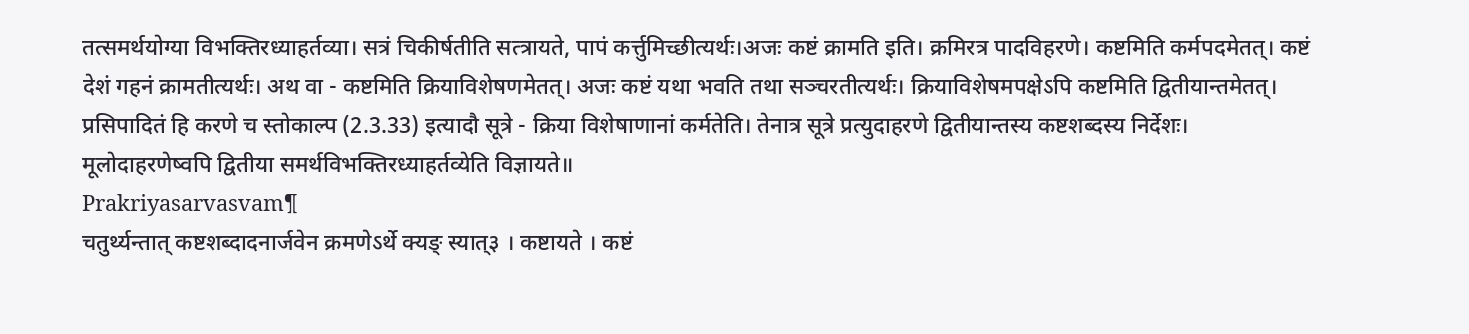तत्समर्थयोग्या विभक्तिरध्याहर्तव्या। सत्रं चिकीर्षतीति सत्त्रायते, पापं कर्त्तुमिच्छीत्यर्थः।अजः कष्टं क्रामति इति। क्रमिरत्र पादविहरणे। कष्टमिति कर्मपदमेतत्। कष्टं देशं गहनं क्रामतीत्यर्थः। अथ वा - कष्टमिति क्रियाविशेषणमेतत्। अजः कष्टं यथा भवति तथा सञ्चरतीत्यर्थः। क्रियाविशेषमपक्षेऽपि कष्टमिति द्वितीयान्तमेतत्। प्रसिपादितं हि करणे च स्तोकाल्प (2.3.33) इत्यादौ सूत्रे - क्रिया विशेषाणानां कर्मतेति। तेनात्र सूत्रे प्रत्युदाहरणे द्वितीयान्तस्य कष्टशब्दस्य निर्देशः। मूलोदाहरणेष्वपि द्वितीया समर्थविभक्तिरध्याहर्तव्येति विज्ञायते॥
Prakriyasarvasvam¶
चतुर्थ्यन्तात् कष्टशब्दादनार्जवेन क्रमणेऽर्थे क्यङ् स्यात्३ । कष्टायते । कष्टं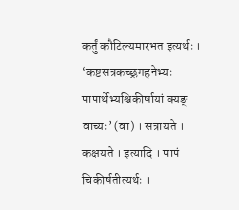कर्तुं कौटिल्यमारभत इत्यर्थः । ‘कष्टसत्रकच्छ्रगहनेभ्यः पापार्थेभ्यश्चिकीर्षायां क्यङ् वाच्यः’ (वा) । सत्रायते । कक्षयते । इत्यादि । पापं चिकीर्षतीत्यर्थः ।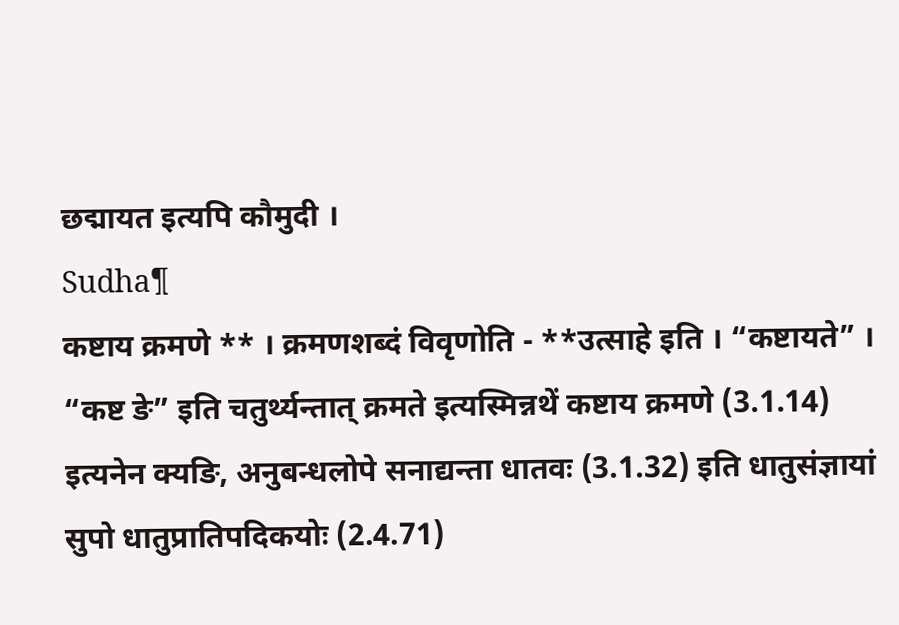छद्मायत इत्यपि कौमुदी ।
Sudha¶
कष्टाय क्रमणे ** । क्रमणशब्दं विवृणोति - **उत्साहे इति । “कष्टायते” । “कष्ट ङे” इति चतुर्थ्यन्तात् क्रमते इत्यस्मिन्नथें कष्टाय क्रमणे (3.1.14) इत्यनेन क्यङि, अनुबन्धलोपे सनाद्यन्ता धातवः (3.1.32) इति धातुसंज्ञायां सुपो धातुप्रातिपदिकयोः (2.4.71)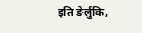इति ङेर्लुकि,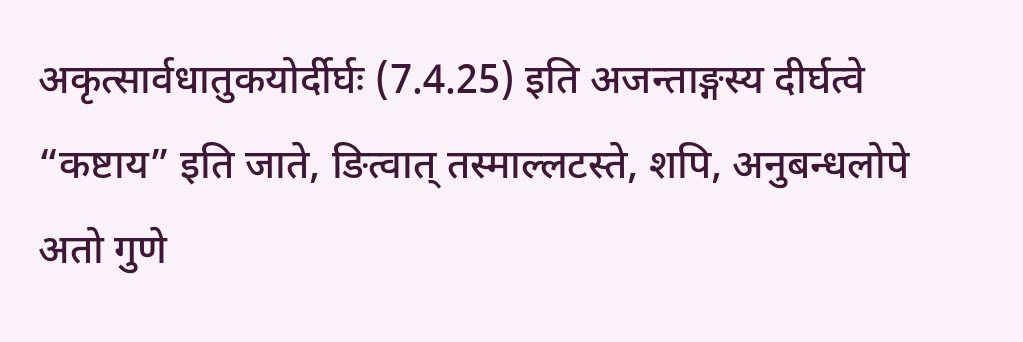अकृत्सार्वधातुकयोर्दीर्घः (7.4.25) इति अजन्ताङ्गस्य दीर्घत्वे “कष्टाय” इति जाते, ङित्वात् तस्माल्लटस्ते, शपि, अनुबन्धलोपे अतो गुणे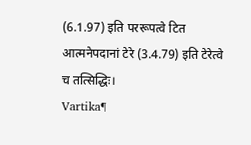(6.1.97) इति पररूपत्वे टित आत्मनेपदानां टेरे (3.4.79) इति टेरेत्वे च तत्सिद्धिः।
Vartika¶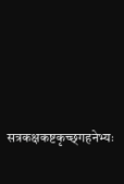सत्रकक्षकष्टकृच्छ्गहनेभ्यः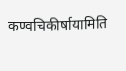कण्वचिकीर्षायामिति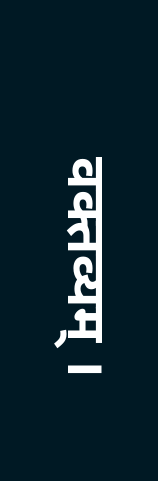वक्तव्यम् ।